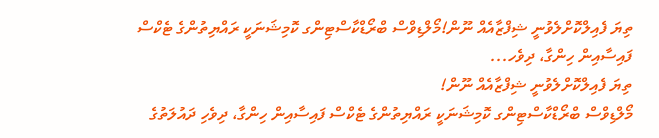ތިޔަ ފެއިލްކޮށްލެވުނީ ޝިފްޒާއެއް ނޫން!މޯލްޑިވްސް ބްރޯޑްކާސްޓިންގ ކޮމިޝަނަކީ ރައްޔިތުންގެ ޓެކްސް ފައިސާއިން ހިންގާ، ދިވެހ...
ތިޔަ ފެއިލްކޮށްލެވުނީ ޝިފްޒާއެއް ނޫން!
މޯލްޑިވްސް ބްރޯޑްކާސްޓިންގ ކޮމިޝަނަކީ ރައްޔިތުންގެ ޓެކްސް ފައިސާއިން ހިންގާ، ދިވެހި ދައުލަތުގެ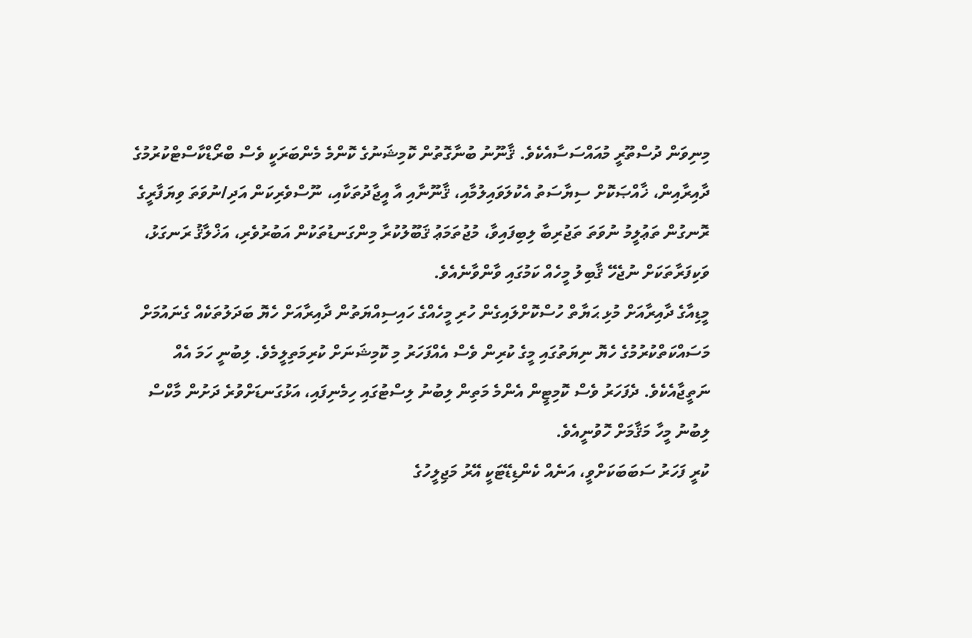މިނިވަން ދުސްތޫރީ މުއައްސަސާއެކެވެ. ޤާނޫނު ބުނާގޮތުން ކޮމިޝަނުގެ ކޮންމެ މެންބަރަކީ ވެސް ބްރޯޑްކާސްޓްކުރުމުގެ ދާއިރާއިން، ޚާއްޞަކޮށް ސިޔާސަތު އެކުލަވައިލުމާއި، ޤާނޫނާއި އާ އީޖާދުތަކާއި، ނޫސްވެރިކަން އަދި/ނުވަތަ ވިޔަފާރީގެ ރޮނގުން ތަޢުލީމު ނުވަތަ ތަޖުރިބާ ލިބިފައިވާ، މުޖުތަމަޢު ޤަބޫލުކުރާ މިންގަނޑުތަކުން އަބުރުވެރި، އަޚްލާޤު ރަނގަޅު، ވަކިފަރާތަކަށް ނުޖެހޭ ޤާބިލު މީހެއް ކަމުގައި ވާންވާނެއެވެ.
މީޑިއާގެ ދާއިރާއަށް މުޅި ޙަޔާތް ހުސްކޮށްލައިގެން ހުރި މީހެއްގެ ހައިސިއްޔަތުން ދާއިރާއަށް ހެޔޮ ބަދަލުތަކެއް ގެނައުމަށް މަސައްކަތްކުރުމުގެ ހެޔޮ ނިޔަތުގައި މީގެ ކުރިން ވެސް އެއްފަހަރު މި ކޮމިޝަނަށް ކުރިމަތިލީމެވެ. ލިބުނީ ހަމަ އެއް ނަތީޖާއެކެވެ. ދެފަހަރު ވެސް ކޮމިޓީން އެންމެ މަތިން ލިބުނު ލިސްޓުގައި ހިމެނިފައި، އަޅުގަނޑަށްވުރެ ދަށުން މާކްސް ލިބުނު މީހާ މަޤާމަށް ހޮވުނީއެވެ.
ކުރީ ފަހަރު ސަބަބަކަށްވީ، އަނެއް ކެންޑިޑޭޓަކީ އޭރު މަޖިލީހުގެ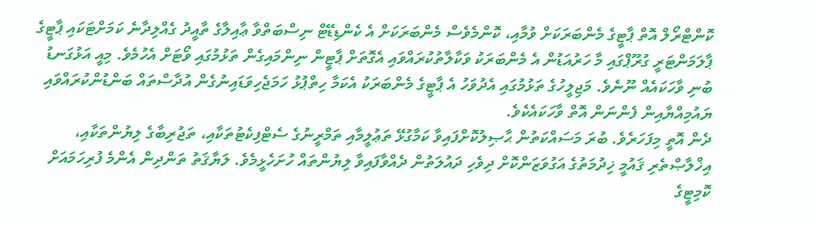ކޮންޓްރޯލް އޮތް ޕާޓީގެ މެންބަރަކަށް ވުމާއި، ކޮންމެވެސް މެންބަރަކަށް އެ ކެންޑިޑޭޓް ނިސްބަތްވާ ޢާއިލާގެ ތާއީދު ގެއްލިދާނެ ކަމަށްޓަކައި ޕާޓީގެ ޕާލަމަންޓަރީ ގުރޫޕްގައި މާ ހަރުއަޑުން އެ މެންބަރަކު ވަކާލާތުކުރައްވައި އެގޮތަށް ޕާޓީން ނިންމައިގެން ތަޅުމުގައި ވޯޓަށް އެހުމެވެ. މިއީ އަޅުގަނޑު ބުނި ވާހަކައެއް ނޫނެވެ. މަޖިލީހުގެ ތަޅުމުގައި އެދުވަހު އެ ޕާޓީގެ މެންބަރަކު އެކަމާ ހިތްޕުޅު ހަމަޖެހިވަޑައިނުގެން އުދާސްތައް ބަންޑުންކުރައްވައި ޔައުމިއްޔާއިން ފެންނަން އޮތް ވާހަކައެކެވެ.
ދެން އޮތީ މިފަހަރެވެ. ބުރަ މަސައްކަތުން ޙާޞިލުކޮށްފައިވާ ކަމާގުޅޭ ތަޢުލީމާއި ތަމްރީނުގެ ސެޓްފިކެޓުތަކާއި، ތަޖުރިބާގެ ލިޔުންތަކާއި، އިޚްލާޞްތެރި ޤައުމީ ޚިދުމަތުގެ އަގުވަޒަންކޮށް ދިވެހި ދައުލަތުން ދެއްވާފައިވާ ލިޔުންތައް ހުށަހެޅީމެވެ. ލަޔާޤަތު ތަންދިން އެންމެ ފުރިހަމައަށް ކޮމިޓީގެ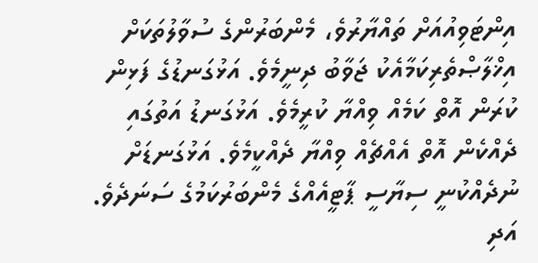އިންޓަވިއުއަށް ތައްޔާރުވެ، މެންބަރުންގެ ސުވާލުތަކަށް އިޚްލާޞްތެރިކަމާއެކު ޖަވާބު ދިނީމެވެ. އަޅުގަނޑުގެ ފަޅިން ކުރަން އޮތް ކަމެއް ވިއްޔާ ކުރީމެވެ. އަޅުގަނޑު އަތުގައި ދެއްކެން އޮތް އެއްޗެއް ވިއްޔާ ދެއްކީމެވެ. އަޅުގަނޑަށް ނުދެއްކުނީ ސިޔާސީ ޕާޓީއެއްގެ މެންބަރުކަމުގެ ސަނަދެވެ. އަދި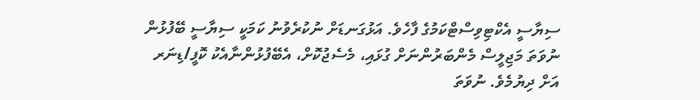ސިޔާސީ އެކްޓިވިސްޓްކަމުގެ ފާހެވެ. އަޅުގަނޑަށް ނުކުރެވުނު ކަމަކީ ސިޔާސީ ބޭފުޅުން ނުވަތަ މަޖިލީސް މެންބަރުންނަށް ގުޅައި، މެސެޖުކޮށް، އެބޭފުޅުންނާއެކު ކޮފީ/ޑިނަރ އަށް ދިޔުމެވެ. ނުވަތަ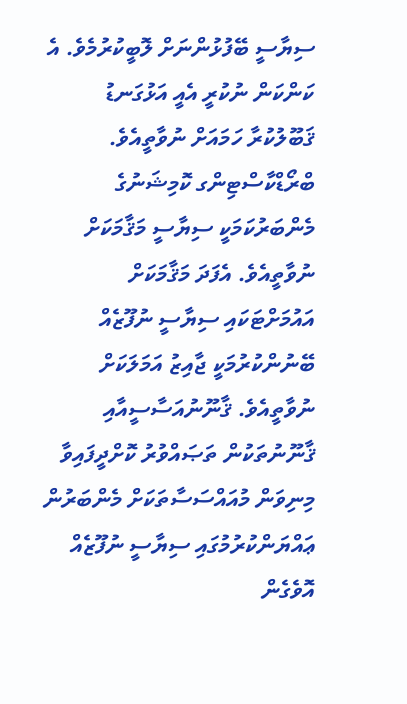ސިޔާސީ ބޭފުޅުންނަށް ލޮބީކުރުމެވެ. އެ ކަންކަން ނުކުރީ އެއީ އަޅުގަނޑު ޤަބޫލުކުރާ ހަމައަށް ނުވާތީއެވެ. ބްރޯޑްކާސްޓިންގ ކޮމިޝަނުގެ މެންބަރުކަމަކީ ސިޔާސީ މަޤާމަކަށް ނުވާތީއެވެ. އެފަދަ މަޤާމަކަށް އައުމަށްޓަކައި ސިޔާސީ ނުފޫޒެއް ބޭނުންކުރުމަކީ ޖާއިޒު އަމަލަކަށް ނުވާތީއެވެ. ޤާނޫނުއަސާސީއާއި ޤާނޫނުތަކުން ތަޞައްވުރު ކޮށްދީފައިވާ މިނިވަން މުއައްސަސާތަކަށް މެންބަރުން ޢައްޔަންކުރުމުގައި ސިޔާސީ ނުފޫޒެއް އޮވެގެން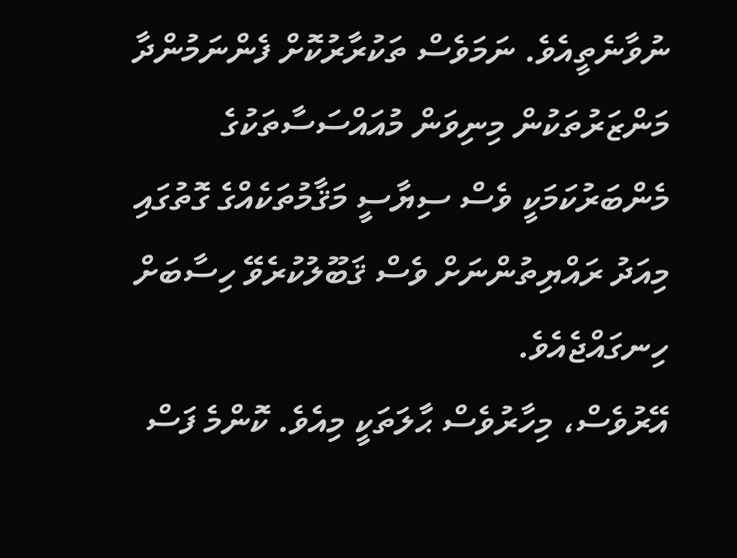ނުވާނެތީއެވެ. ނަމަވެސް ތަކުރާރުކޮށް ފެންނަމުންދާ މަންޒަރުތަކުން މިނިވަން މުއައްސަސާތަކުގެ މެންބަރުކަމަކީ ވެސް ސިޔާސީ މަޤާމުތަކެއްގެ ގޮތުގައި މިއަދު ރައްޔިތުންނަށް ވެސް ޤަބޫލުކުރެވޭ ހިސާބަށް ހިނގައްޖެއެވެ.
އޭރުވެސް، މިހާރުވެސް ޙާލަތަކީ މިއެވެ. ކޮންމެ ފަސް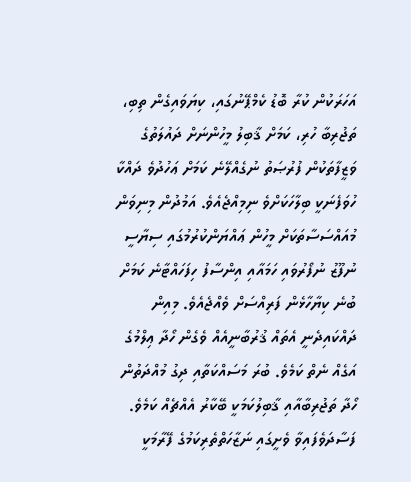އަހަރަކުން ކުރާ ބޮޑު ކެމްޕޭނުގައި، ކިޔަވައިގެން ތިބި، ތަޖުރިބާ ހުރި، ކަމަށް ޤާބިލު މީހުންނަށް ދައުލަތުގެ ވަޒީފާތަކުން ފުރުޞަތު ނުގެއްލޭނެ ކަމަށް ޢަހުދުވެ ދައްކާ ހުވަފެނަކީ ބިލާހަކަށްވެ ނިމިއްޖެއެވެ. އަމުދުން މިނިވަން މުއައްސަސާތަކަށް މީހުން ޢައްޔަންކުރުމުގައި ސިޔާސީ ނުފޫޒު ނުފޯރުވައި ހަމައާއި އިންސާފު ހިފަހައްޓާނެ ކަމަށް ބުނެ ކިޔާހާޅެން ފަރިއްސަށް ވެއްޖެއެވެ. މިއިން ދައްކައިދެނީ އެތައް ޤުރުބާނީއެއް ވެގެން ހޯދާ ޢިލްމުގެ އަގެއް ނެތް ކަމެވެ. ބުރަ މަސައްކަތާއި ދިގު މުއްދަތުން ހޯދާ ތަޖުރިބާއާއި ޤާބިލުކަމަކީ ބޭކާރު އެއްޗެއް ކަމެވެ. ފަސާދަވެފައިވާ ވެށީގައި ނަޒާހަތްތެރިކަމުގެ ފޭރާމަކީ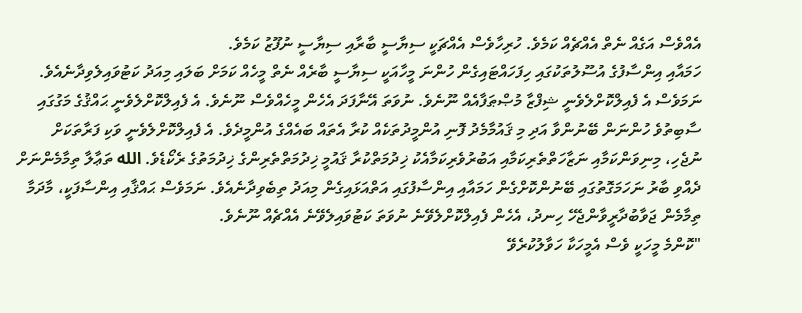އެއްވެސް އަގެއް ނެތް އެއްޗެއް ކަމެވެ. ހުރިހާވެސް އެއްޗަކީ ސިޔާސީ ބާރާއި ސިޔާސީ ނުފޫޒު ކަމެވެ.
ހަމައާއި އިންސާފުގެ އުސޫލުތަކުގައި ހިފަހައްޓައިގެން ހުންނަ މީހާއަކީ ސިޔާސީ ބާރެއް ނެތް މީހެއް ކަމަށް ބަލައި މިއަދު ކަޓުވައިލެވިދާނެއެވެ. ނަމަވެސް އެ ފެއިލްކޮށްލެވެނީ ޝިފްޒާ މުޞްޠަފާއެއް ނޫނެވެ. ނުވަތަ އޭނާފަދަ އެހެން މީހެއްވެސް ނޫނެވެ. އެ ފެއިލްކޮށްލެވެނީ ޙައްޤުގެ މަގުގައި ސާބިތުވެ ހުންނަން ބޭނުންވާ އަދި މި ޤައުމާމެދު ފޮނި އުންމީދުތަކެއް ކުރާ އެތައް ބައެއްގެ އުންމީދެވެ. އެ ފެއިލްކޮށްލެވެނީ ވަކި ފަރާތަކަށް ނުޖެހި، މިނިވަންކަމާއި ނަޒާހަތްތެރިކަމާއި އަބުރުވެރިކަމާއެކު ޚިދުމަތްކުރާ ޤައުމީ ޚިދުމަތްތެރިންގެ ޚިދުމަތުގެ ރެކޯޑެވެ. الله ތަޢާލާ ތިމާމެންނަށް ދެއްވި ބާރު ނަހަމަގޮތުގައި ބޭނުންކޮށްގެން ހަމައާއި އިންސާފުގައި އަތްއަޅައިގެން މިއަދު ތިބެވިދާނެއެވެ. ނަމަވެސް ޙައްޤާއި އިންސާފަކީ، މާދަމާ ތިމާމެން ޖަވާބުދާރީވާންޖެހޭ ހިނދު، އެހެން ފެއިލްކޮށްލެވޭނެ ނުވަތަ ކަޓުވައިލެވޭނެ އެއްޗެއް ނޫނެވެ.
"ކޮންމެ މީހަކީ ވެސް އެމީހަކާ ހަވާލުކުރެވޭ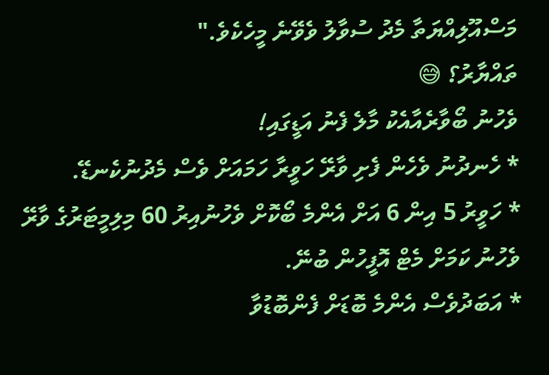މަސްއޫލިއްޔަތާ މެދު ސުވާލު ވެވޭނެ މީހެކެވެ."
ތައްޔާރު؟ 😅
ވެހުނު ބޯވާރެއާއެކު މާލެ ފެނު އަޑީގައި!
* ހެނދުނު ވެހެން ފެށި ވާރޭ ހަވީރާ ހަމައަށް ވެސް މެދުނުކެނޑޭ.
* ހަވީރު 5 އިން 6 އަށް އެންމެ ބޯކޮށް ވެހުނުއިރު 60 މިލިމީޓަރުގެ ވާރޭ ވެހުނު ކަމަށް މެޓް އޮފީހުން ބުނޭ.
* އަބަދުވެސް އެންމެ ބޮޑަށް ފެންބޮޑުވާ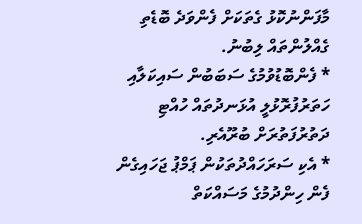މާފަންނުކޮޅު ގެތަކަށް ފެންވަދެ ބޮޑެތި ގެއްލުންތައް ލިބުނު.
* ފެންބޮޑުވުމުގެ ސަބަބުން ސައިކަލާއި ހަތަރުފުރޮޅުލީ އުޅަނދުތައް ހުއްޓި ދަތުރުފަތުރަށް ބުރޫއެރި.
* އެކި ސަރަހައްދުތަކުން ޕަމްޕު ޖަހައިގެން ފެން ހިންދުމުގެ މަސައްކަތް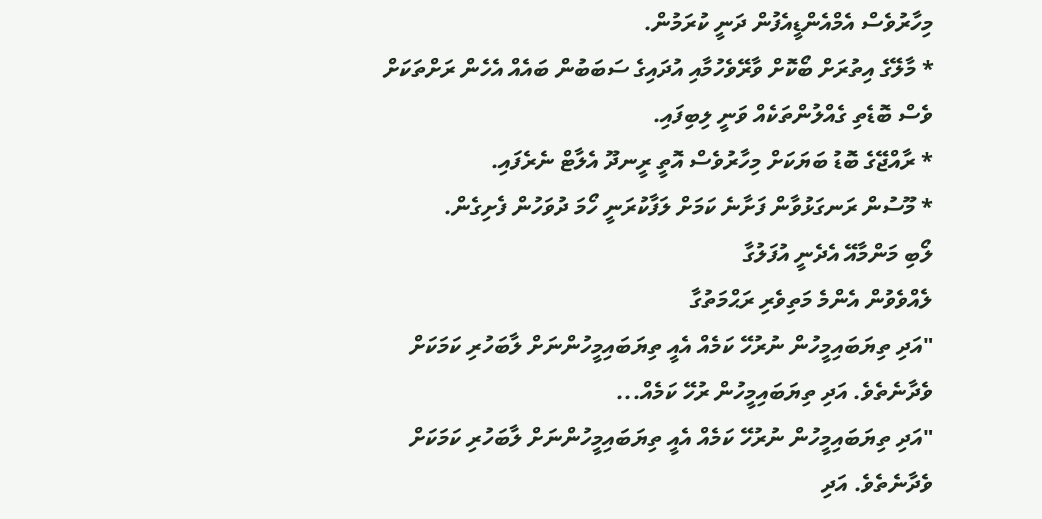މިހާރުވެސް އެމްއެންޑީއެފުން ދަނީ ކުރަމުން.
* މާލޭގެ އިތުރަށް ބޯކޮށް ވާރޭވެހުމާއި އުދައިގެ ސަބަބުން ބައެއް އެހެން ރަށްތަކަށް ވެސް ބޮޑެތި ގެއްލުންތަކެއް ވަނީ ލިބިފައި.
* ރާއްޖޭގެ ބޮޑު ބަޔަކަށް މިހާރުވެސް އޮތީ ރީނދޫ އެލާޓް ނެރެފައި.
* މޫސުން ރަނގަޅުވާން ފަށާނެ ކަމަށް ލަފާކުރަނީ ހޯމަ ދުވަހުން ފެށިގެން.
ލޯބި މަންމާއޭ އެދެނީ އުފަލުގާ
ލެއްވެވުން އެންމެ މަތިވެރި ރަޙްމަތުގާ
"އަދި ތިޔަބައިމީހުން ނުރުހޭ ކަމެއް އެއީ ތިޔަބައިމީހުންނަށް ލާބަހުރި ކަމަކަށް ވެދާނެތެވެ. އަދި ތިޔަބައިމީހުން ރުހޭ ކަމެއް...
"އަދި ތިޔަބައިމީހުން ނުރުހޭ ކަމެއް އެއީ ތިޔަބައިމީހުންނަށް ލާބަހުރި ކަމަކަށް ވެދާނެތެވެ. އަދި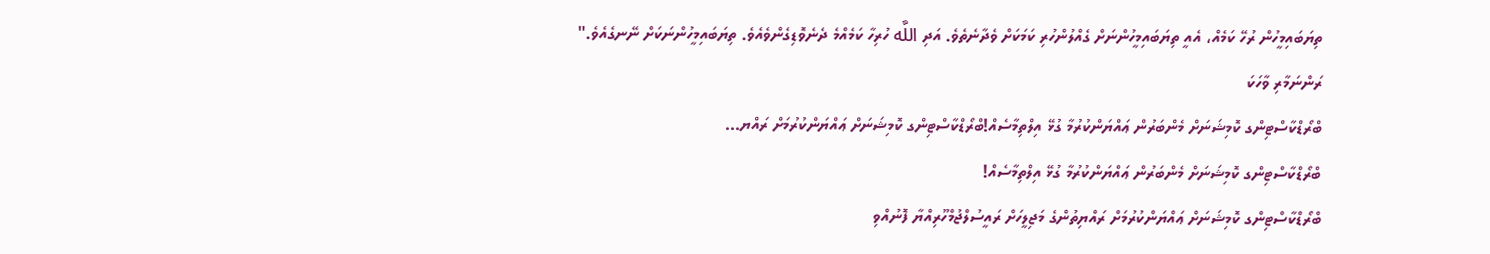ތިޔަބައިމީހުން ރުހޭ ކަމެއް، އެއީ ތިޔަބައިމީހުންނަށް ގެއްލުންހުރި ކަމަކަށް ވެދާނެތެވެ. އަދި اللَّه ހުރިހާ ކަމެއްމެ ދެނެވޮޑިގެންވެއެވެ. ތިޔަބައިމީހުންނަކަށް ނޭނގެއެވެ."
ރަންނަމާރި ވާހަކަ
ބްރޯޑްކާސްޓިންގ ކޮމިޝަނަށް މެންބަރުން ޢައްޔަންކުރުމާ ގުޅޭ އިލްތިމާސެއް!ބްރޯޑްކާސްޓިންގ ކޮމިޝަނަށް ޢައްޔަންކުރުމަށް ރައްޔ...
ބްރޯޑްކާސްޓިންގ ކޮމިޝަނަށް މެންބަރުން ޢައްޔަންކުރުމާ ގުޅޭ އިލްތިމާސެއް!
ބްރޯޑްކާސްޓިންގ ކޮމިޝަނަށް ޢައްޔަންކުރުމަށް ރައްޔިތުންގެ މަޖިލީހަށް ރައީސުލްޖުމްހޫރިއްޔާ ފޮނުއްވި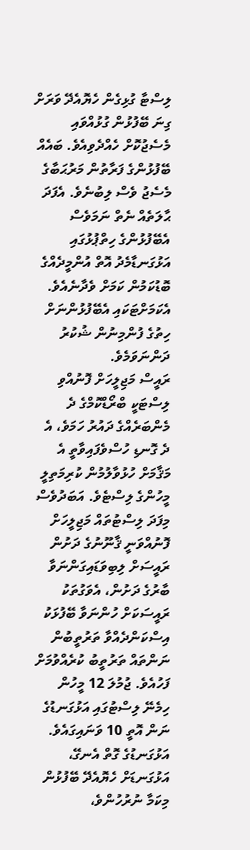ލިސްޓާ ގުޅިގެން ހެޔޮއެދޭ ވަރަށް ގިނަ ބޭފުޅުން ގުޅުއްވައި މެސެޖުކޮށް ހެއްދެވިއެވެ. ބައެއް ބޭފުޅުންގެ ފަރާތުން މަރުޙަބާގެ މެސެޖު ވެސް ލިބުނެވެ. އެފަދަ ޙާލަތެއް ނެތް ނަމަވެސް އެބޭފުޅުންގެ ހިތްޕުޅުގައި އަޅުގަނޑާމެދު އޮތް އުންމީދެއްގެ ބޮޑުކަމުން ކަމަށް ވެދާނެއެވެ. އެކަމަށްޓަކައި އެބޭފުޅުންނަށް ހިތުގެ ފުންމިނުން ޝުކުރު ދަންނަވަމެވެ.
ރައީސް މަޖިލީހަށް ފޮނުއްވި ލިސްޓަކީ ބްރޯޑްކޮމްގެ ދެ މެންބަރެއްގެ ދައުރު ހަމަވެ، އެ ދެ ގޮނޑި ހުސްވެފައިވާތީ އެ މަޤާމަށް ހުޅުވާލުމުން ކުރިމަތިލީ މީހުންގެ ލިސްޓެވެ. އަބަދުވެސް މިފަދަ ލިސްޓުތައް މަޖިލީހަށް ފޮނުއްވަނީ ޤާނޫނުގެ ދަށުން ރައީސަށް ލިބިވަޑައިގަންނަވާ ބާރުގެ ދަށުން، އެވަގުތަކު ރައީސަކަށް ހުންނަވާ ބޭފުޅަކު އިސްކަންދެއްވާ ތަރުތީބުން ނަންތައް ތަރުތީބު ކުރެއްވުމަށް ފަހުއެވެ. ޖުމުލަ 12 މީހުން ހިމެނޭ ލިސްޓުގައި އަޅުގަނޑުގެ ނަން އޮތީ 10 ވަނައިގައެވެ. އަޅުގަނޑުގެ ގޮތް އެނގޭ، އަޅުގަނޑަށް ހެޔޮއެދޭ ބޭފުޅުން މިކަމާ ނުރުހުންވެ،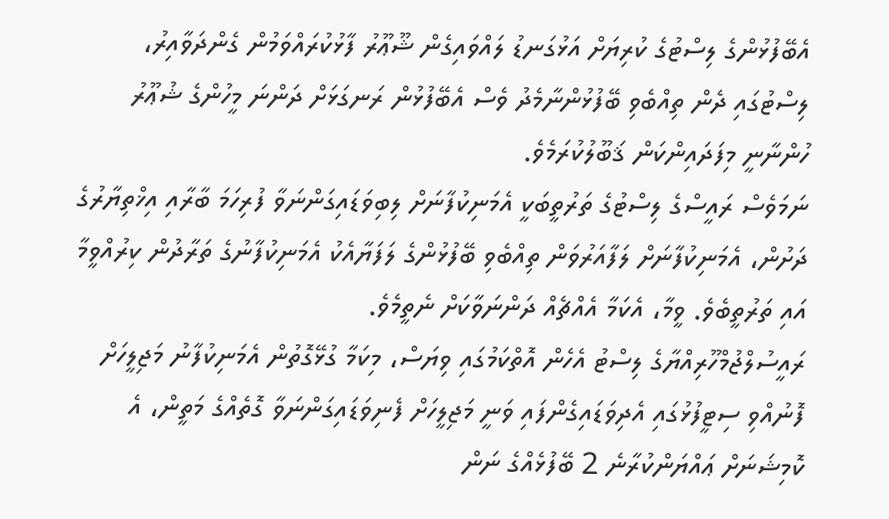އެބޭފުޅުންގެ ލިސްޓުގެ ކުރިޔަށް އަޅުގަނޑު ލައްވައިގެން ޝޫޢޫރު ފާޅުކުރައްވަމުން ގެންދަވާއިރު، ލިސްޓުގައި ދެން ތިއްބެވި ބޭފުޅުންނާމެދު ވެސް އެބޭފުޅުން ރަނގަޅަށް ދަންނަ މީހުންގެ ޝުޢޫރު ހުންނާނީ މިފަދައިންކަން ޤަބޫލުކުރަމެވެ.
ނަމަވެސް ރައީސްގެ ލިސްޓުގެ ތަރުތީބަކީ އެމަނިކުފާނަށް ލިބިވަޑައިގަންނަވާ ފުރިހަމަ ބާރާއި އިޚްތިޔާރުގެ ދަށުން، އެމަނިކުފާނަށް ލަފާއަރުވަން ތިއްބެވި ބޭފުޅުންގެ ލަފަޔާއެކު އެމަނިކުފާނުގެ ތަރާދުން ކިރުއްވީމާ އައި ތަރުތީބެވެ. ވީމާ، އެކަމާ އެއްޗެއް ދަންނަވާކަށް ނެތީމެވެ.
ރައީސުލްޖުމްހޫރިއްޔާގެ ލިސްޓު އެހެން އޮތްކަމުގައި ވިޔަސް، މިކަމާ ގުޅޭގޮތުން އެމަނިކުފާނު މަޖިލީހަށް ފޮނުއްވި ސިޓީފުޅުގައި އެދިވަޑައިގެންފައި ވަނީ މަޖިލީހަށް ފެނިވަޑައިގަންނަވާ ގޮތެއްގެ މަތީން، އެ ކޮމިޝަނަށް ޢައްޔަންކުރާނެ 2 ބޭފުޅެއްގެ ނަން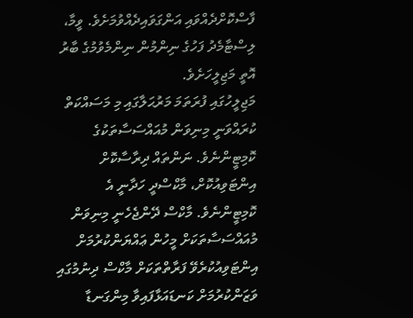ފާސްކޮށްދެއްވައި އަންގަވައިދެއްވުމަށެވެ. ވީމާ، ލިސްޓާމެދު ފަހުގެ ނިންމުން ނިންމެވުމުގެ ބާރު އޮތީ މަޖިލީހަށެވެ.
މަޖިލީހުގައި ފުރަތަމަ މަރުޙަލާގައި މި މަސައްކަތް ކުރައްވަނީ މިނިވަން މުއައްސަސާތަކުގެ ކޮމިޓީންނެވެ. ނަންތައް ދިރާސާކޮށް އިންޓަވިއުކޮށް، މާކްސްދީ ހަދާނީ އެ ކޮމިޓީންނެވެ. މާކްސް ދޭންޖެހެނީ މިނިވަން މުއައްސަސާތަކަށް މީހުން ޢައްޔަންކުރުމަށް އިންޓަވިއުކުރެވޭ ފަރާތްތަކަށް މާކްސް ދިނުމުގައި ވަޒަންކުރުމަށް ކަނޑައަޅާފައިވާ މިންގަނޑާ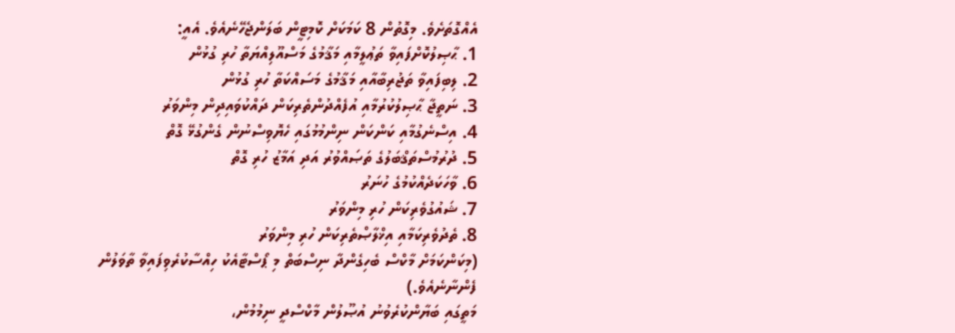އެއްގޮތަށެވެ. މިގޮތުން 8 ކަމަކަށް ކޮމިޓީން ބަލަންޖެހޭނެއެވެ. އެއީ:
1. ޙާޞިލުކޮށްފައިވާ ތަޢުލީމާއި މަޤާމުގެ މަސްއޫލިއްޔަތާ ހުރި ގުޅުން
2. ލިބިފައިވާ ތަޖުރިބާއާއި މަޤާމުގެ މަސައްކަތާ ހުރި ގުޅުން
3. ނަތީޖާ ޙާޞިލުކުރުމާއި އުފެއްދުންތެރިކަން ދައްކުވައިދިން މިންވަރު
4. އިސްނެގުމާއި ކަންކަން ނިންމުމުގައި ހެޔޮވިސްނުން ގެންގުޅޭ ގޮތް
5. ދުރުމުސްތަޤްބަލުގެ ތަޞައްވުރު އަދި އަމާޒު ހުރި ގޮތް
6. ވާހަކަދެއްކުމުގެ ހުނަރު
7. ޝައުގުވެރިކަން ހުރި މިންވަރު
8. ތެދުވެރިކަމާއި އިޚްލާޞްތެރިކަން ހުރި މިންވަރު
(މިކަންކަމަށް މާކްސް ބެހިގެންދާ ނިސްބަތް މި ޕޯސްޓާއެކު ހިއްސާކުރެވިފައިވާ ތާވަލުން ފެންނާނެއެވެ.)
މަތީގައި ބަޔާންކުރެވުނު އުޞޫލުން މާކްސްދީ ނިމުމުން،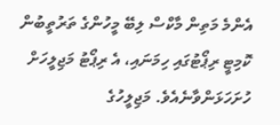އެންމެ މަތިން މާކްސް ލިބޭ މީހުންގެ ތަރުތީބުން ކޮމިޓީ ރިޕޯޓުގައި ހިމަނައި، އެ ރިޕޯޓު މަޖިލީހަށް ހުށަހަޅަންވާނެއެވެ. މަޖިލީހުގެ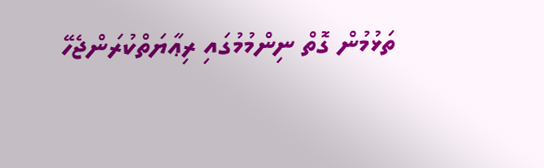ތަޅުމުން ގޮތް ނިންމުމުގައި ރިޢާޔަތްކުރަންޖެހޭ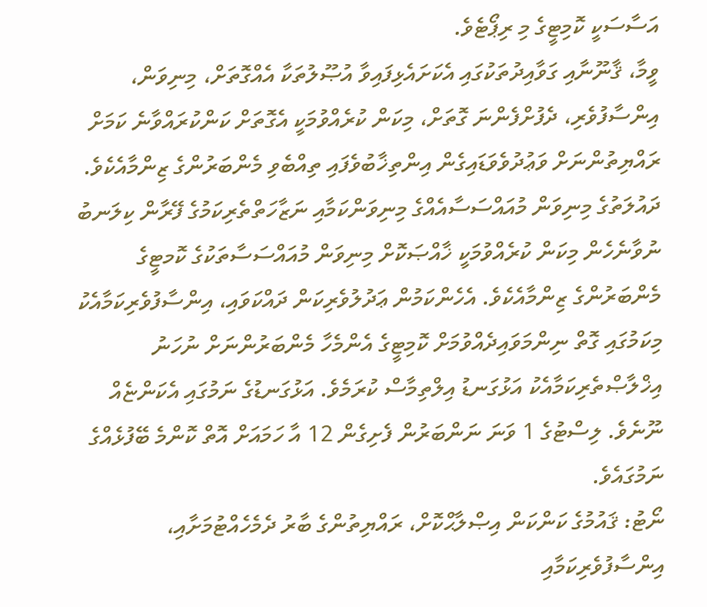އަސާސަކީ ކޮމިޓީގެ މި ރިޕޯޓެވެ.
ވީމާ، ޤާނޫނާއި ގަވާއިދުތަކުގައި އެކަށައެޅިފައިވާ އުޞޫލުތަކާ އެއްގޮތަށް، މިނިވަން، އިންސާފުވެރި، ދެފުށްފެންނަ ގޮތަށް، މިކަން ކުރެއްވުމަކީ އެގޮތަށް ކަންކުރައްވާނެ ކަމަށް ރައްޔިތުންނަށް ވަޢުދުވެވަޑައިގެން އިންތިޚާބުވެފައި ތިއްބެވި މެންބަރުންގެ ޒިންމާއެކެވެ. ދައުލަތުގެ މިނިވަން މުއައްސަސާއެއްގެ މިނިވަންކަމާއި ނަޒާހަތްތެރިކަމުގެ ފޭރާން ކިލަނބު ނުވާނެހެން މިކަން ކުރެއްވުމަކީ ޚާއްޞަކޮށް މިނިވަން މުއައްސަސާތަކުގެ ކޮމޓީގެ މެންބަރުންގެ ޒިންމާއެކެވެ. އެހެންކަމުން ޢަދުލުވެރިކަން ދައްކަވައި، އިންސާފުވެރިކަމާއެކު މިކަމުގައި ގޮތް ނިންމަވައިދެއްވުމަށް ކޮމިޓީގެ އެންމެހާ މެންބަރުންނަށް ނުހަނު އިޚްލާޞްތެރިކަމާއެކު އަޅުގަނޑު އިލްތިމާސް ކުރަމެވެ. އަޅުގަނޑުގެ ނަމުގައި އެކަންޏެއް ނޫނެވެ. ލިސްޓުގެ 1 ވަނަ ނަންބަރުން ފެށިގެން 12 އާ ހަމައަށް އޮތް ކޮންމެ ބޭފުޅެއްގެ ނަމުގައެވެ.
ނޯޓު: ޤައުމުގެ ކަންކަން އިޞްލާޙްކޮށް، ރައްޔިތުންގެ ބާރު ދެމެހެއްޓުމަށާއި، އިންސާފުވެރިކަމާއި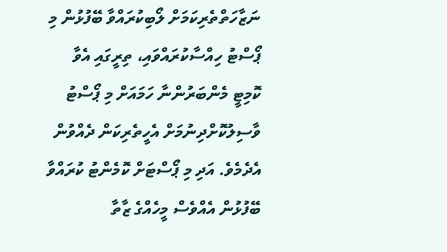ނަޒާހަތްތެރިކަމަށް ލޯބިކުރައްވާ ބޭފުޅުން މި ޕޯސްޓު ހިއްސާކުރައްވައި، ތިރީގައި އެވާ ކޮމިޓީ މެންބަރުންނާ ހަމައަށް މި ޕޯސްޓު ވާސިލުކޮށްދިނުމަށް އެހީތެރިކަން ދެއްވުން އެދެމެވެ. އަދި މި ޕޯސްޓަށް ކޮމެންޓު ކުރައްވާ ބޭފުޅުން އެއްވެސް މީހެއްގެ ޒާތާ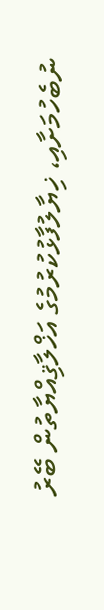ނުބެހުމަށާއި، ޚިޔާލުފާޅުކުރުމުގެ އަޚްލާޤިއްޔާތުން ބޭރު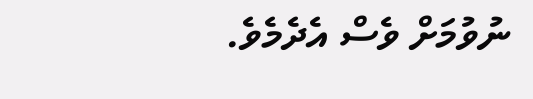ނުވުމަށް ވެސް އެދެމެވެ.